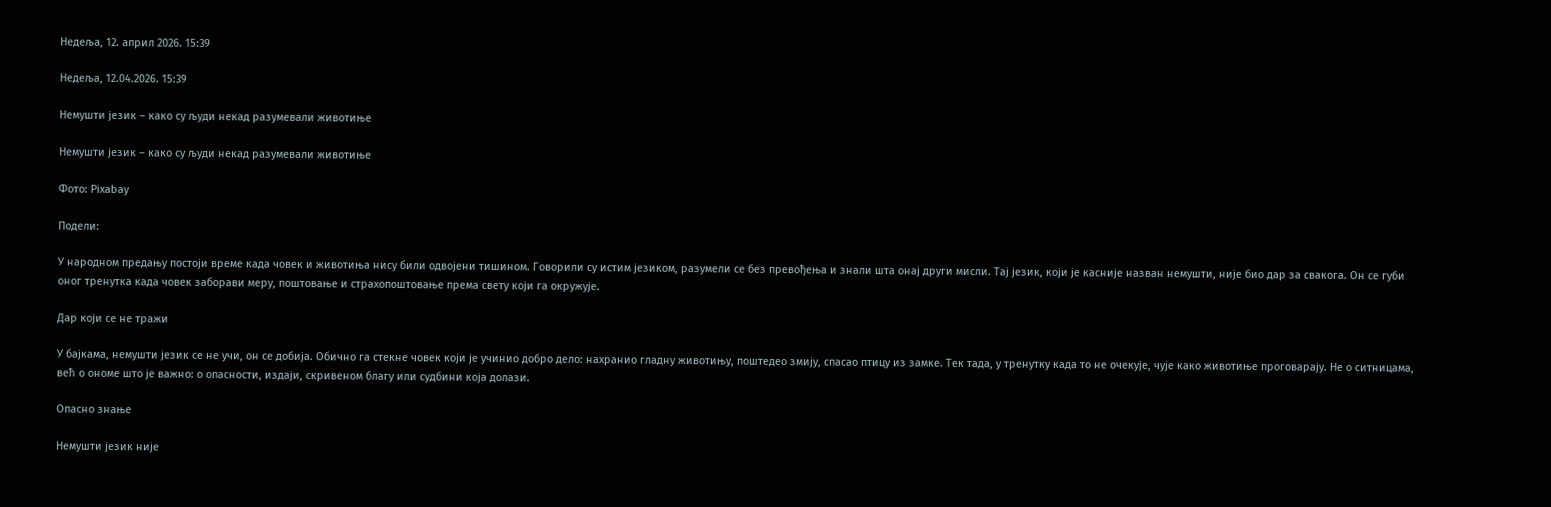Недеља, 12. април 2026. 15:39

Недеља, 12.04.2026. 15:39

Немушти језик – како су људи некад разумевали животиње

Немушти језик – како су људи некад разумевали животиње

Фото: Pixabay

Подели:

У народном предању постоји време када човек и животиња нису били одвојени тишином. Говорили су истим језиком, разумели се без превођења и знали шта онај други мисли. Тај језик, који је касније назван немушти, није био дар за свакога. Он се губи оног тренутка када човек заборави меру, поштовање и страхопоштовање према свету који га окружује.

Дар који се не тражи

У бајкама, немушти језик се не учи, он се добија. Обично га стекне човек који је учинио добро дело: нахранио гладну животињу, поштедео змију, спасао птицу из замке. Тек тада, у тренутку када то не очекује, чује како животиње проговарају. Не о ситницама, већ о ономе што је важно: о опасности, издаји, скривеном благу или судбини која долази.

Опасно знање

Немушти језик није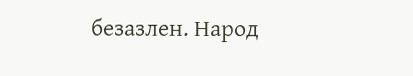безазлен. Народ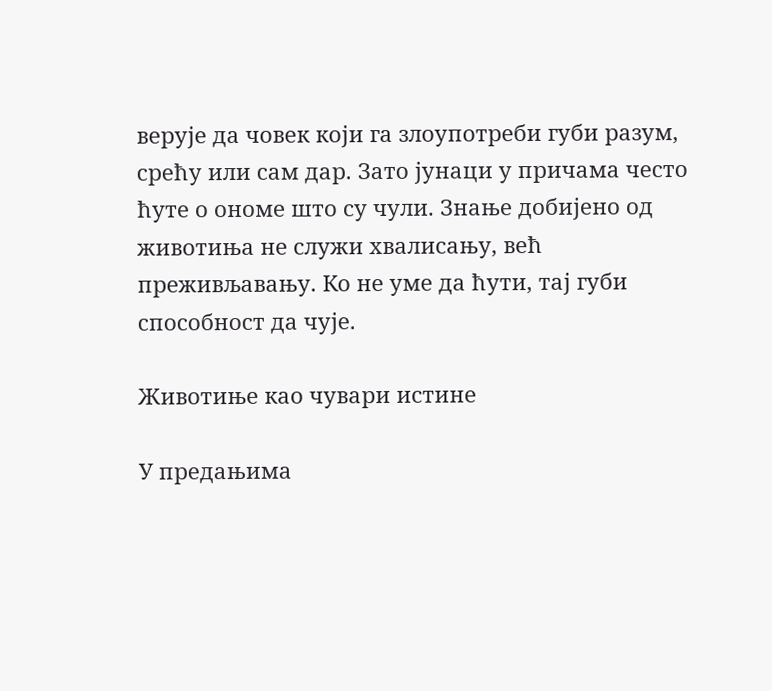верује да човек који га злоупотреби губи разум, срећу или сам дар. Зато јунаци у причама често ћуте о ономе што су чули. Знање добијено од животиња не служи хвалисању, већ преживљавању. Ко не уме да ћути, тај губи способност да чује.

Животиње као чувари истине

У предањима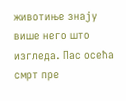животиње знају више него што изгледа. Пас осећа смрт пре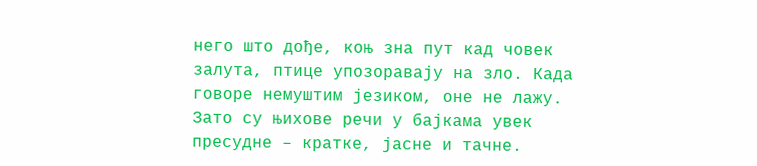него што дође, коњ зна пут кад човек залута, птице упозоравају на зло. Када говоре немуштим језиком, оне не лажу. Зато су њихове речи у бајкама увек пресудне – кратке, јасне и тачне.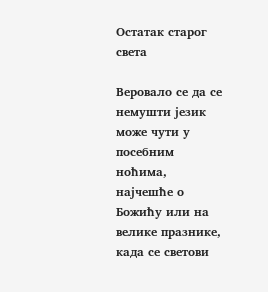Остатак старог света

Веровало се да се немушти језик може чути у посебним ноћима, најчешће о Божићу или на велике празнике, када се светови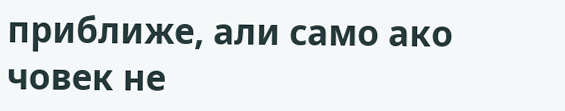приближе, али само ако човек не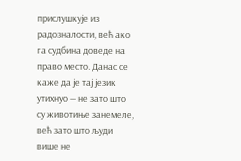прислушкује из радозналости, већ ако га судбина доведе на право место. Данас се каже да је тај језик утихнуо — не зато што су животиње занемеле, већ зато што људи више не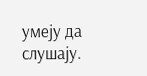умеју да слушају.